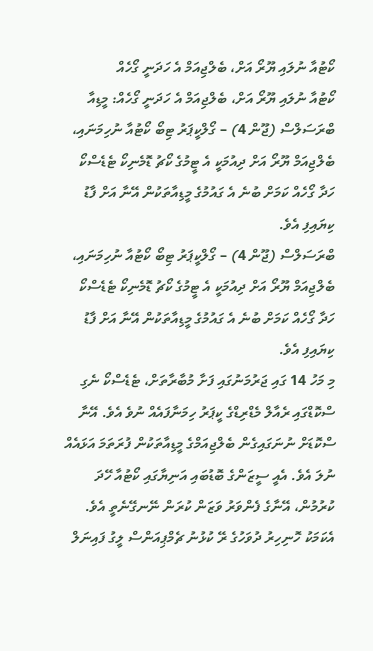ކޯޓުއާ ނުލައި ޔޫރޯ އަށް، ބެލްޖިއަމް އެ ހަދަނީ ގޯހެއް
ކޯޓުއާ ނުލައި ޔޫރޯ އަށް، ބެލްޖިއަމް އެ ހަދަނީ ގޯހެއް: މީޑިއާ
ބްރަސަލްސް (ޖޫން 4) – ގޯލްކީޕަރު ޓިބޯ ކޯޓުއާ ނުހިމަނައި، ބެލްޖިއަމް ޔޫރޯ އަށް ދިއުމަކީ އެ ޓީމުގެ ކޯޗު ޑޮމެނިކޯ ޓެޑެސްކޯ ހަދާ ގޯހެއް ކަމަށް ބުނެ އެ ގައުމުގެ މީޑިއާތަކުން އޭނާ އަށް ފާޑު ކިޔައިފި އެވެ.
ބްރަސަލްސް (ޖޫން 4) – ގޯލްކީޕަރު ޓިބޯ ކޯޓުއާ ނުހިމަނައި، ބެލްޖިއަމް ޔޫރޯ އަށް ދިއުމަކީ އެ ޓީމުގެ ކޯޗު ޑޮމެނިކޯ ޓެޑެސްކޯ ހަދާ ގޯހެއް ކަމަށް ބުނެ އެ ގައުމުގެ މީޑިއާތަކުން އޭނާ އަށް ފާޑު ކިޔައިފި އެވެ.
މި މަހު 14 ގައި ޖަރުމަނުގައި ފަށާ މުބާރާތަށް، ޓެޑެސްކޯ ނެގި ސްކޮޑްގައި ރެއާލް މެޑްރިޑްގެ ކީޕަރު ހިމަނާފައެއް ނުވެ އެވެ. އޭނާ ސްކޮޑަށް ނުނަގައިގެން ބެލްޖިއަމްގެ މީޑިއާތަކުން ފުރަތަމަ އަޅައެއް ނުލަ އެވެ. އެއީ ސީޒަންގެ ބޮޑުބައި އަނިޔާގައި ކޯޓުއާ ހޭދަ ކުރުމުން، އޭނާގެ ފެންވަރު ވަޒަން ކުރަން ނޭނގޭނެތީ އެވެ.
އެކަމަކު ހޮނިހިރު ދުވަހުގެ ރޭ ކުޅުނު ޗެމްޕިއަންސް ލީގު ފައިނަލް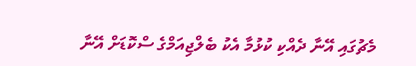މެޗުގައި އޭނާ ދެއްކި ކުޅުމާ އެކު ބެލްޖިއަމްގެ ސްކޮޑަށް އޭނާ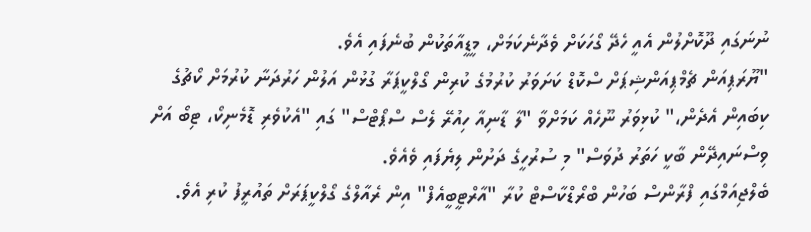ނުނަގައި ދޫކޮށްލުން އެއީ ހެދޭ ގޯހަކަށް ވެދާނެކަމަށް، މީޑީއާތަކުން ބުނެފައި އެވެ.
"ޔޫރަޕިއަން ޗެމްޕިއަންޝިޕަށް ސްކޮޑް ކަށަވަރު ކުރުމުގެ ކުރިން ގޯލްކީޕަރާ ގުޅުން އަލުން ހަރުދަނާ ކުރުމަށް ކޯޗުގެ ކިބައިން އެދެން،" ކުޅިވަރު ނޫހެއް ކަމަށްވާ "ލާ ޑާނިއާ ހިއުރޭ ލެސް ސްޕޯޓްސް" ގައި "އެކުވެރި ޑޮމެނިކޯ، ޓިބޯ އަށް ވިސްނައިދޭން ބާކީ ހަތަރު ދުވަސް" މި ސުރުހީގެ ދަށުން ލިޔެފައި ވެއެވެ.
ބެލްޖިއަމްގައި ފްރާންސް ބަހުން ބްރޯޑްކާސްޓް ކުރާ "އާރްޓީބީއެފް" އިން ރެއާލްގެ ގޯލްކީޕަރަށް ތައުރީފު ކުރި އެވެ.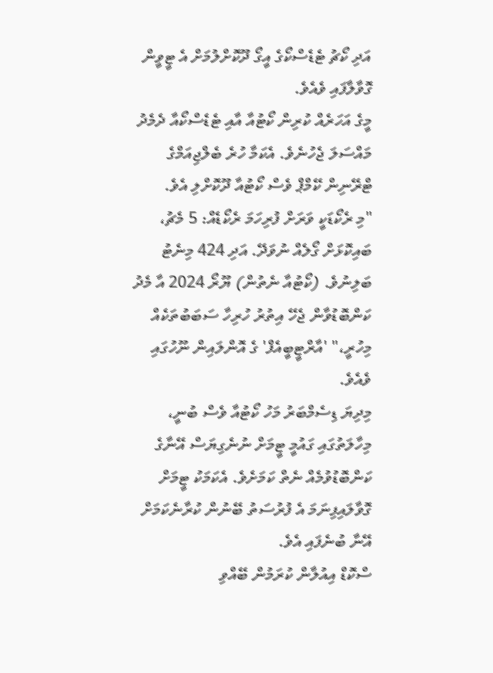އަދި ކޯޗު ޓެޑެސްކޯގެ އީގޯ ދޫކޮށްލުމަށް އެ ޓީވީން ގޮވާލާފައި ވެއެވެ.
މީގެ އަހަރެއް ކުރިން ކޯޓުއާ އާއި ޓެޑެސްކޯއާ ދެމެދު މައްސަލަ ޖެހުނެވެ. އެކަމާ ހުރެ ބެލްޖިއަމްގެ ޓްރޭނިން ކޭމްޕް ވެސް ކޯޓުއާ ދޫކޮށްލި އެވެ.
"މި ރެކޯޑަކީ ވަރަށް ފުރިހަމަ ރެކޯޑެއް: 5 މެޗު، ބައިކޮޅަށް ގޯލެއް ނުވަދޭ. އަދި 424 މިނެޓު ބަލިނުވެ. (ކޯޓުއާ ނެތުން) ޔޫރޯ 2024 އާ މެދު ކަންބޮޑުވާން ޖެހޭ އިތުރު ހުރިހާ ސަބަބުތަކެއް މިހުރީ،" 'އާރްޓީބީއެފް' ގެ އޮންލައިން ނޫހުގައި ވެއެވެ.
މިދިޔަ ޑިސެމްބަރު މަހު ކޯޓުއާ ވެސް ބުނީ، މިހާލަތުގައި ގައުމީ ޓީމަށް ނުނެގިޔަސް އޭނާގެ ކަންބޮޑުވުމެއް ނެތް ކަމަށެވެ. އެކަމަކު ޓީމަށް ގޮވާލައިފިނަމަ އެ ފުރުސަތު ބޭނުން ކުރާނެކަމަށް އޭނާ ބުނެފައި އެވެ.
ސްކޮޑް އިއުލާން ކުރަމުން ބޭއްވި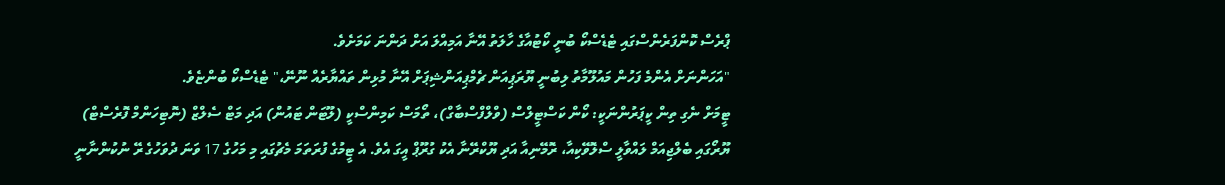ޕްރެސް ކޮންފަރެންސްގައި ޓެޑެސްކޯ ބުނީ ކޯޓުއާގެ ހާލަތު އޭނާ އަމިއްލަ އަށް ދަންނަ ކަމަށެވެ.
"އަހަންނަށް އެންމެ ފަހުން މައުލޫމާތު ލިބުނީ ޔޫރަޕިއަން ޗެމްޕިއަންޝިޕަށް އޭނާ މުޅިން ތައްޔާރެއް ނޫނޭ،" ޓެޑެސްކޯ ބުންޏެވެ.
ޓީމަށް ނެގި ތިން ކީޕަރުންނަކީ: ކޯން ކަސްޓީލްސް (ވްލްފްސްބާގް)، ތޯމަސް ކަމިންސްކީ (ލޫޓަން ޓައުން) އަދި މަޓް ސެލްޒް (ނޮޓިހަންމް ފޮރެސްޓް)
ޔޫރޯގައި ބެލްޖިއަމް ލައްވާލީ ސްލޮވޭކިއާ، ރޮމޭނިއާ އަދި ޔޫކްރޭނާ އެކު ގުރޫޕް އީގަ އެވެ. އެ ޓީމުގެ ފުރަތަމަ މެޗުގައި މި މަހުގެ 17 ވަނަ ދުވަހުގެ ރޭ ނުކުންނާނީ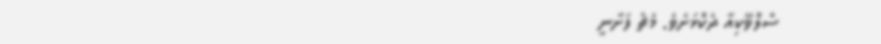ސްލޮވޭކިއާ ދެކޮޅަށެވެ. މެޗު ފަށާނީ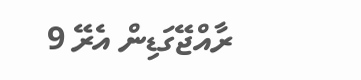ރާއްޖޭގަޑިން އެރޭ 9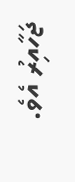ޖަހާއިރު އެވެ.